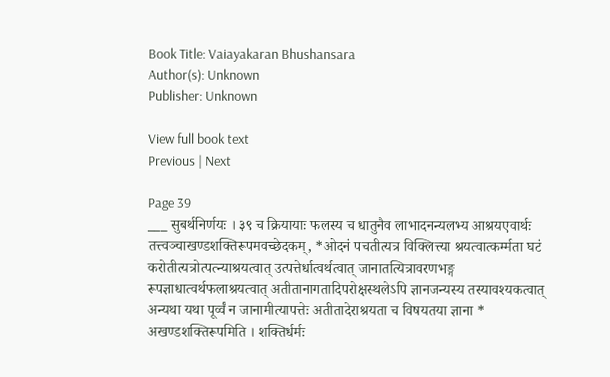Book Title: Vaiayakaran Bhushansara
Author(s): Unknown
Publisher: Unknown

View full book text
Previous | Next

Page 39
___ सुबर्थनिर्णयः । ३९ च क्रियायाः फलस्य च धातुनैव लाभादनन्यलभ्य आश्रयएवार्थः तत्त्वञ्चाखण्डशक्तिरूपमवच्छेदकम्, *ओदनं पचतीत्यत्र विक्लित्त्या श्रयत्वात्कर्म्मता घटं करोतीत्यत्रोत्पत्न्याश्रयत्वात् उत्पत्तेर्धात्वर्थत्वात् जानातत्यित्रावरणभङ्ग रूपज्ञाधात्वर्थफलाश्रयत्वात् अतीतानागतादिपरोक्षस्थलेऽपि ज्ञानजन्यस्य तस्यावश्यकत्वात् अन्यथा यथा पूर्व्वं न जानामीत्यापत्तेः अतीतादेराश्रयता च विषयतया ज्ञाना * अखण्डशक्तिरूपमिति । शक्तिर्धर्मः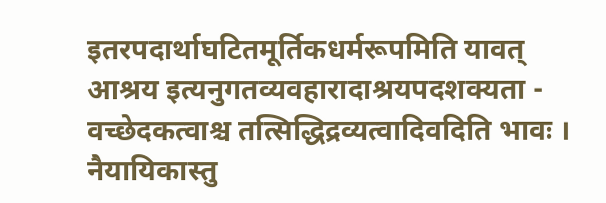इतरपदार्थाघटितमूर्तिकधर्मरूपमिति यावत् आश्रय इत्यनुगतव्यवहारादाश्रयपदशक्यता - वच्छेदकत्वाश्च तत्सिद्धिद्रव्यत्वादिवदिति भावः । नैयायिकास्तु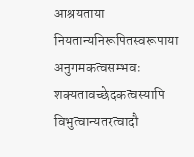आश्रयताया नियतान्यनिरूपितस्वरूपाया अनुगमकत्वसम्भवः शक्यतावच्छेदकत्वस्यापि विभुत्वान्यतरत्वादौ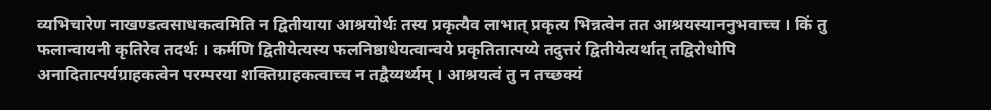व्यभिचारेण नाखण्डत्वसाधकत्वमिति न द्वितीयाया आश्रयोर्थः तस्य प्रकृत्यैव लाभात् प्रकृत्य भिन्नत्वेन तत आश्रयस्याननुभवाच्च । किं तु फलान्वायनी कृतिरेव तदर्थः । कर्मणि द्वितीयेत्यस्य फलनिष्ठाधेयत्वान्वये प्रकृतितात्पय्ये तदुत्तरं द्वितीयेत्यर्थात् तद्विरोधोपि अनादितात्पर्यग्राहकत्वेन परम्परया शक्तिग्राहकत्वाच्च न तद्वैय्यर्थ्यम् । आश्रयत्वं तु न तच्छक्यं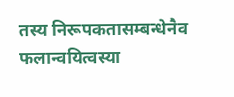तस्य निरूपकतासम्बन्धेनैव फलान्वयित्वस्या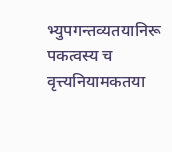भ्युपगन्तव्यतयानिरू पकत्वस्य च वृत्त्यनियामकतया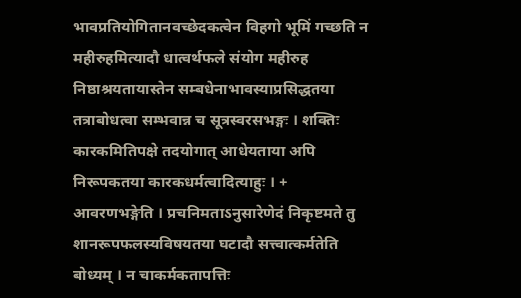भावप्रतियोगितानवच्छेदकत्वेन विहगो भूमिं गच्छति न महीरुहमित्यादौ धात्वर्थफले संयोग महीरुह निष्ठाश्रयतायास्तेन सम्बधेनाभावस्याप्रसिद्धतया तत्राबोधत्वा सम्भवान्न च सूत्रस्वरसभङ्गः । शक्तिः कारकमितिपक्षे तदयोगात् आधेयताया अपि निरूपकतया कारकधर्मत्वादित्याहुः । + आवरणभङ्गेति । प्रचनिमताऽनुसारेणेदं निकृष्टमते तु शानरूपफलस्यविषयतया घटादौ सत्त्वात्कर्मतेति बोध्यम् । न चाकर्मकतापत्तिः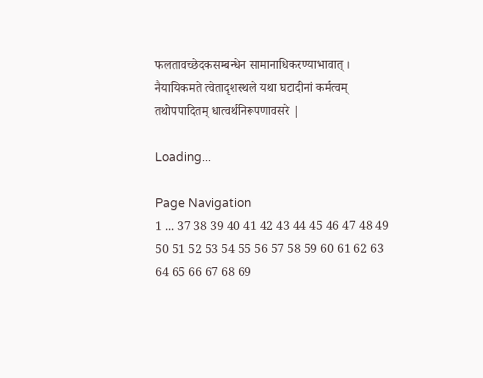फलतावच्छेदकसम्बन्धेन सामानाधिकरण्याभावात् । नैयायिकमते त्वेतादृशस्थले यथा घटादीनां कर्मत्वम् तथोपपादितम् धात्वर्थनिरूपणावसरे |

Loading...

Page Navigation
1 ... 37 38 39 40 41 42 43 44 45 46 47 48 49 50 51 52 53 54 55 56 57 58 59 60 61 62 63 64 65 66 67 68 69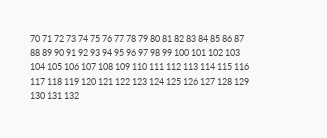70 71 72 73 74 75 76 77 78 79 80 81 82 83 84 85 86 87 88 89 90 91 92 93 94 95 96 97 98 99 100 101 102 103 104 105 106 107 108 109 110 111 112 113 114 115 116 117 118 119 120 121 122 123 124 125 126 127 128 129 130 131 132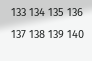133 134 135 136 137 138 139 140